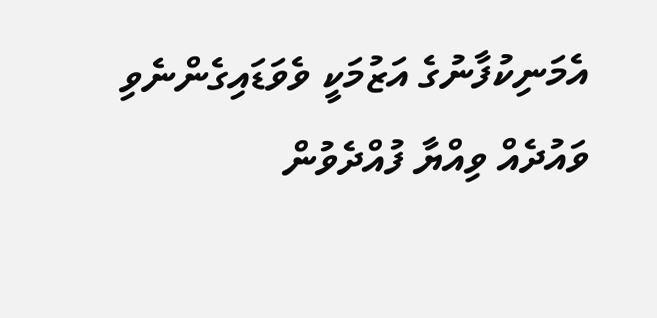އެމަނިކުފާނުގެ އަޒުމަކީ ވެވަޑައިގެންނެވި ވައުދެއް ވިއްޔާ ފުއްދެވުން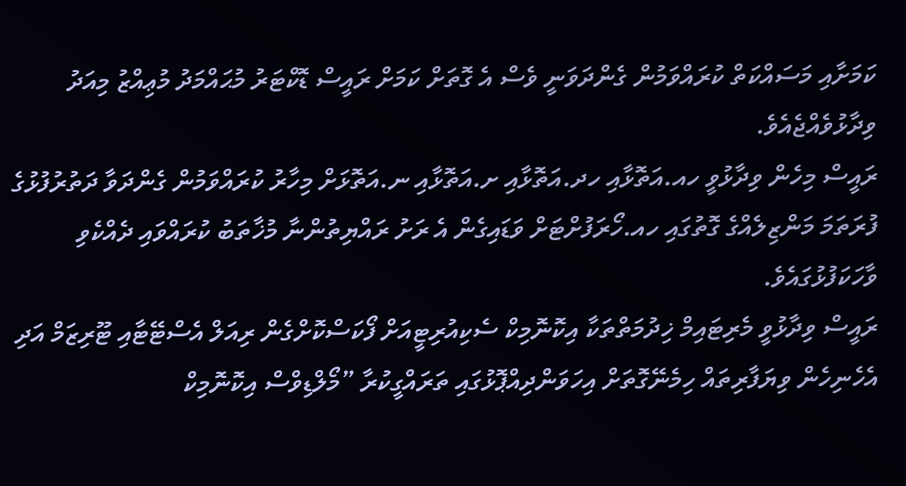ކަމަށާއި މަސައްކަތް ކުރައްވަމުން ގެންދަވަނީ ވެސް އެ ގޮތަށް ކަމަށް ރައީސް ޑޮކްޓަރު މުޙައްމަދު މުޢިއްޒު މިއަދު ވިދާޅުވެއްޖެއެވެ.
ރައީސް މިހެން ވިދާޅުވީ ހއ.އަތޮޅާއި ހދ.އަތޮޅާއި ށ.އަތޮޅާއި ނ.އަތޮޅަށް މިހާރު ކުރައްވަމުން ގެންދަވާ ދަތުރުފުޅުގެ ފުރަތަމަ މަންޒިލެއްގެ ގޮތުގައި ހއ.ހޯރަފުށްޓަށް ވަޑައިގެން އެ ރަށު ރައްޔިތުންނާ މުޚާތަބު ކުރައްވައި ދެއްކެވި ވާހަކަފުޅުގައެވެ.
ރައީސް ވިދާޅުވީ މެރިޓައިމް ޚިދުމަތްތަކާ އިކޮނޮމިކް ސެކިއުރިޓީއަށް ފޯކަސްކޮށްގެން ރިއަލް އެސްޓޭޓާއި ޓޫރިޒަމް އަދި އެހެނިހެން ވިޔަފާރިތައް ހިމެނޭގޮތަށް އިހަވަންދިއްޕޮޅުގައި ތަރައްގީކުރާ ”މޯލްޑިވްސް އިކޮނޮމިކް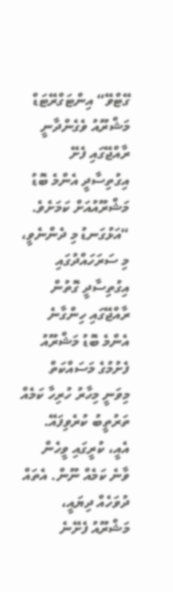ގޭޓްވޭ“ އިންޓަގްރޭޓަޑް މަޝްރޫއު ވެގެންދާނީ ރާއްޖޭގައި ފެށޭ އިގުތިސާދީ އެންމެ ބޮޑު މަޝްރޫއުއަށް ކަމަށެވެ.
“އަޅުގަނޑު މި ދެންނެވީ، މި ސަރަހައްދުގައި އިގުތިސާދީ ގޮތުން ރާއްޖޭގައި ހިންގާނެ އެންމެ ބޮޑު މަޝްރޫއު ފެށުމުގެ މަސައްކަތް މިވަނީ މިހާރު ހުރިހާ ކަމެއް ތަރުތީބު ކުރެވިފައޭ. އެއީ، ކުރީގައި ވީހެން ވާނެ ކަމެއް ނޫން. އެތައް ދުވަހެއް ދިޔައީ، މަޝްރޫއު ފެށޭނެ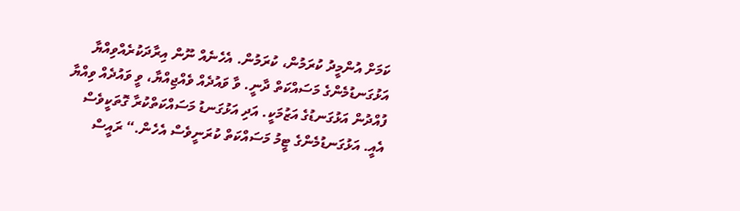ކަމަށް އުންމީދު ކުރަމުން، ކުރަމުން. އެހެނެއް ނޫން އިރާދަކުރެއްވިއްޔާ އަޅުގަނޑުމެންގެ މަސައްކަތް ދާނީ. ވާ ވައުދެއް ވެއްޖިއްޔާ، ވީ ވައުދެއް ވިއްޔާ ފުއްދުން އަޅުގަނޑުގެ އަޒުމަކީ. އަދި އަޅުގަނޑު މަސައްކަތްކުރާ ގޮތަކީވެސް އެއީ. އަޅުގަނޑުމެންގެ ޓީމު މަސައްކަތް ކުރަނީވެސް އެހެން.“ ރައީސް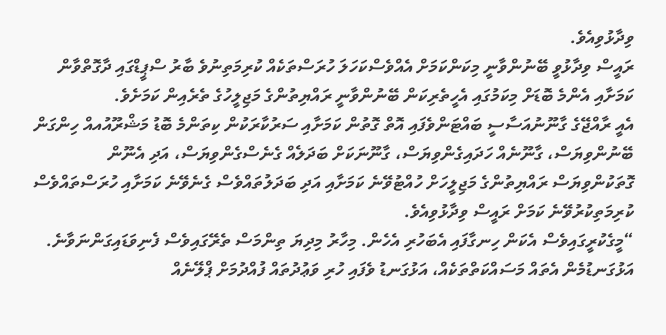ވިދާޅުވިއެވެ.
ރައީސް ވިދާޅުވީ ބޭނުންވާނީ މިކަންކަމަށް އެއްވެސްކަހަލަ ހުރަސްތަކެއް ކުރިމަތިނުވެ ބާރު ސްޕީޑްގައި ދާގޮތްވާން ކަމަށާއި އެންމެ ބޮޑަށް މިކަމުގައި އެހީތެރިކަން ބޭނުންވާނީ ރައްޔިތުންގެ މަޖިލީހުގެ ތެރެއިން ކަމަށެވެ.
އެއީ ރާއްޖޭގެ ގާނޫނުއަސާސީ ބައްޓަންވެފައި އޮތް ގޮތުން ކަމަށާއި ސަރުކާރަކުން ކިތަންމެ ބޮޑު މަޝްރޫއުއއް ހިންގަން ބޭނުންވިޔަސް، ގާނޫނެއް ހަދައިގެންވިޔަސް، ގާނޫނަކަށް ބަދަލެއް ގެނެސްގެންވިޔަސް، އަދި އެނޫން ގޮތަކުންވިޔަސް ރައްޔިތުންގެ މަޖިލީހަށް ހުއްޓުވޭނެ ކަމަށާއި އަދި ބަދަލުތައްވެސް ގެނެވޭނެ ކަމަށާއި ހުރަސްތައްވެސް ކުރިމަތިކުރުވޭނެ ކަމަށް ރައީސް ވިދާޅުވިއެވެ.
“މީގެކުރީގައިވެސް އެކަން ހިނގާފައި އެބަހުރި އެހެން. މިހާރު މިދިޔަ ތިންމަސް ތެރޭގައިވެސް ފެނިވަޑައިގަންނަވާނެ. އަޅުގަނޑުމެން އެތައް މަސައްކަތްތަކެއް، އަޅުގަނޑު ވެފައި ހުރި ވަޢުދުތައް ފުއްދުމަށް ޕްލޭނެއް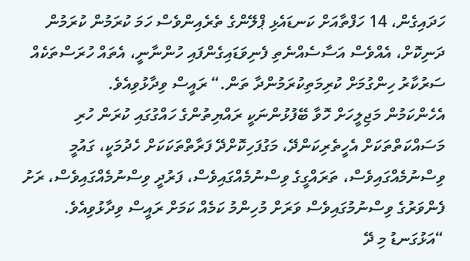ހަދައިގެން، 14 ހަފްތާއަށް ކަނޑައެޅި ޕްލޭންގެ ތެރެއިންވެސް ހަމަ ކުރަމުން ކުރަމުން ދަނިކޮށް، އެއްވެސް އަސާސެއްނެތި ފެނިވަޑައިގެންފައި ހުންނާނީ، އެތައް ހުރަސްތަކެއް ސަރުކާރު ހިންގުމަށް ކުރިމަތިކުރަމުންދާ ތަން.“ ރައީސް ވިދާޅުވިއެވެ.
އެހެންކަމުން މަޖިލީހަށް ހޮވާ ބޭފުޅުންނަކީ ރައްޔިތުންގެ ހައްގުގައި ކުރަން ހުރި މަސައްކަތްތަކަށް އެހީތެރިކަންދޭ، މަގުފަހިކޮށްދޭ ފަރާތްތަކަކަށް ހެދުމަކީ، ގައުމީ ވިސްނުމެއްގައިވެސް، ތަރައްގީގެ ވިސްނުމެއްގައިވެސް، ފަރުދީ ވިސްނުމެއްގައިވެސް، ރަށު ފެންވަރުގެ ވިސްނުމުގައިވެސް ވަރަށް މުހިންމު ކަމެއް ކަމަށް ރައީސް ވިދާޅުވިއެވެ.
“އަޅުގަނޑު މި ދޭ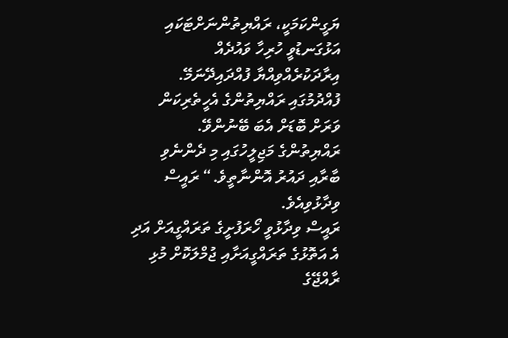ޔަގީންކަމަކީ، ރައްޔިތުންނަށްޓަކައި އަޅުގަނޑުވީ ހުރިހާ ވައުދެއް އިރާދަކުރެއްވިއްޔާ ފުއްދައިދޭނަމޭ. ފުއްދުމުގައި ރައްޔިތުންގެ އެހީތެރިކަން ވަރަށް ބޮޑަށް އެބަ ބޭނުންވޭ. ރައްޔިތުންގެ މަޖިލީހުގައި މި ދެންނެވި ބާރާއި ދައުރު އޮންނާތީވެ.“ ރައީސް ވިދާޅުވިއެވެ.
ރައީސް ވިދާޅުވީ ހޯރަފުށީގެ ތަރައްގީއަށް އަދި އެ އަތޮޅުގެ ތަރައްގީއަށާއި ޖުމްލަކޮށް މުޅި ރާއްޖޭގެ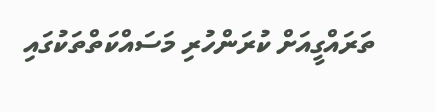ތަރައްގީއަށް ކުރަންހުރި މަސައްކަތްތަކުގައި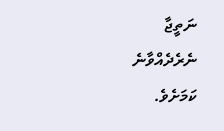ނަތީޖާ ނެރެދެއްވާނެ ކަމަށެވެ.